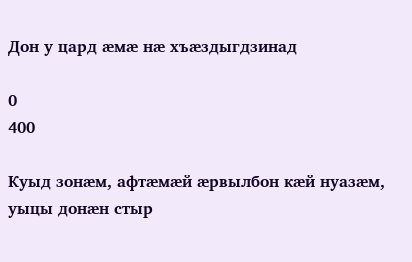Дон у цард ӕмӕ нӕ хъӕздыгдзинад

0
400

Куыд зонӕм, афтӕмӕй ӕрвылбон кӕй нуазӕм, уыцы донӕн стыр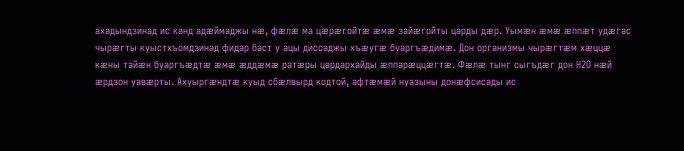ахадындзинад ис канд адӕймаджы нӕ, фӕлӕ ма цӕрӕгойтӕ ӕмӕ зайӕгойты царды дӕр. Уымӕн ӕмӕ ӕппӕт удӕгас чырӕгты куыстхъомдзинад фидар баст у ацы диссаджы хъӕугӕ буаргъӕдимӕ. Дон организмы чырӕгтӕм хӕццӕ кӕны тайӕн буаргъӕдтӕ ӕмӕ ӕддӕмӕ ратӕры цардархайды ӕппарӕццӕгтӕ. Фӕлӕ тынг сыгъдӕг дон Н2О нӕй ӕрдзон уавӕрты. Ахуыргӕндтӕ куыд сбӕлвырд кодтой, афтӕмӕй нуазыны донӕфсисады ис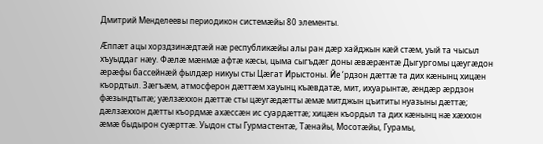Дмитрий Менделеевы периодикон системӕйы 80 элементы.

Ӕппӕт ацы хорздзинӕдтӕй нӕ республикӕйы алы ран дӕр хайджын кӕй стӕм, уый та чысыл хъуыддаг нӕу. Фӕлӕ мӕнмӕ афтӕ кӕсы, цыма сыгъдӕг доны ӕвӕрӕнтӕ Дыгургомы цӕугӕдон ӕрӕфы бассейнӕй фылдӕр никуы сты Цӕгат Ирыстоны. Йе ‘рдзон дӕттӕ та дих кӕнынц хицӕн къордтыл. Зӕгъӕм, атмосферон дӕттӕм хауынц къӕвдатӕ, мит, ихуарынтӕ, ӕндӕр ӕрдзон фӕзындтытӕ; уӕлзӕххон дӕттӕ сты цӕугӕдӕтты ӕмӕ митджын цъититы нуазыны дӕттӕ; дӕлзӕххон дӕтты къордмӕ ахӕссӕн ис суардӕттӕ; хицӕн къордыл та дих кӕнынц нӕ хӕххон ӕмӕ быдырон суӕрттӕ. Уыдон сты Гурмастентӕ, Тӕнайы, Мосотӕйы, Гурамы,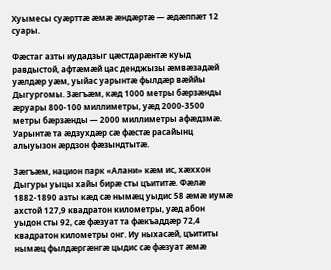Хуымесы суӕрттӕ ӕмӕ ӕндӕртӕ — ӕдӕппӕт 12 суары.

Фӕстаг азты иудадзыг цӕстдарӕнтӕ куыд равдыстой, афтӕмӕй цас денджызы ӕмвӕзадӕй уӕлдӕр уӕм, уыйас уарынтӕ фылдӕр вӕййы Дыгургомы. Зӕгъӕм, кӕд 1000 метры бӕрзӕнды ӕруары 800-100 миллиметры, уӕд 2000-3500 метры бӕрзӕнды — 2000 миллиметры афӕдзмӕ. Уарынтӕ та ӕдзухдӕр сӕ фӕстӕ расайынц алыуызон ӕрдзон фӕзындтытӕ.

Зӕгъӕм, национ парк «Алани» кӕм ис, хӕххон Дыгуры уыцы хайы бирӕ сты цъититӕ. Фӕлӕ 1882-1890 азты кӕд сӕ нымӕц уыдис 58 ӕмӕ иумӕ ахстой 127,9 квадратон километры, уӕд абон уыдон сты 92, сӕ фӕзуат та фӕкъаддӕр 72,4 квадратон километры онг. Иу ныхасӕй, цъититы нымӕц фылдӕргӕнгӕ цыдис сӕ фӕзуат ӕмӕ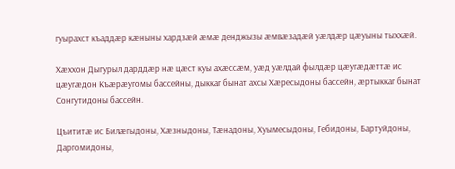гуырахст къаддӕр кӕныны хардзӕй ӕмӕ денджызы ӕмвӕзадӕй уӕлдӕр цӕуыны тыххӕй.

Хӕххон Дыгурыл дарддӕр нӕ цӕст куы ахӕссӕм, уӕд уӕлдай фылдӕр цӕугӕдӕттӕ ис цӕугӕдон Къӕрӕугомы бассейны, дыккаг бынат ахсы Хӕресыдоны бассейн, ӕртыккаг бынат Сонгутидоны бассейн.

Цъититӕ ис Билӕгыдоны, Хӕзныдоны, Тӕнадоны, Хуымесыдоны, Гебидоны, Бартуйдоны, Даргомидоны,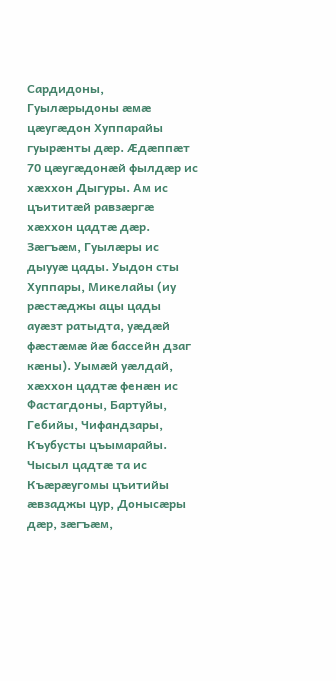Сардидоны, Гуылӕрыдоны ӕмӕ цӕугӕдон Хуппарайы гуырӕнты дӕр. Ӕдӕппӕт 70 цӕугӕдонӕй фылдӕр ис хӕххон Дыгуры. Ам ис цъититӕй равзӕргӕ хӕххон цадтӕ дӕр. Зӕгъӕм, Гуылӕры ис дыууӕ цады. Уыдон сты Хуппары, Микелайы (иу рӕстӕджы ацы цады ауӕзт ратыдта, уӕдӕй фӕстӕмӕ йӕ бассейн дзаг кӕны). Уымӕй уӕлдай, хӕххон цадтӕ фенӕн ис Фастагдоны, Бартуйы, Гебийы, Чифандзары, Къубусты цъымарайы. Чысыл цадтӕ та ис Къӕрӕугомы цъитийы ӕвзаджы цур, Донысӕры дӕр, зӕгъӕм,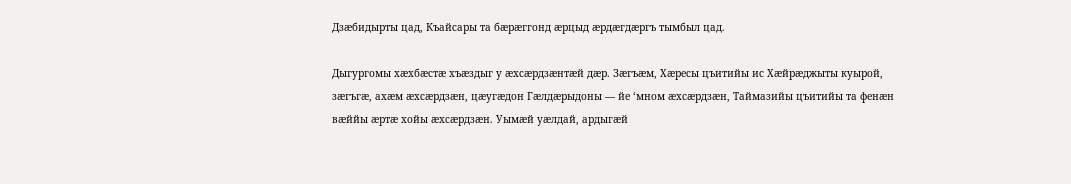Дзӕбидырты цад, Къайсары та бӕрӕггонд ӕрцыд ӕрдӕгдӕргъ тымбыл цад.

Дыгургомы хӕхбӕстӕ хъӕздыг у ӕхсӕрдзӕнтӕй дӕр. Зӕгъӕм, Хӕресы цъитийы ис Хӕйрӕджыты куырой, зӕгъгӕ, ахӕм ӕхсӕрдзӕн, цӕугӕдон Гӕлдӕрыдоны — йе ‘мном ӕхсӕрдзӕн, Таймазийы цъитийы та фенӕн вӕййы ӕртӕ хойы ӕхсӕрдзӕн. Уымӕй уӕлдай, ардыгӕй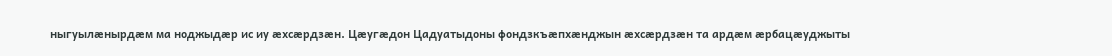ныгуылӕнырдӕм ма ноджыдӕр ис иу ӕхсӕрдзӕн. Цӕугӕдон Цадуатыдоны фондзкъӕпхӕнджын ӕхсӕрдзӕн та ардӕм ӕрбацӕуджыты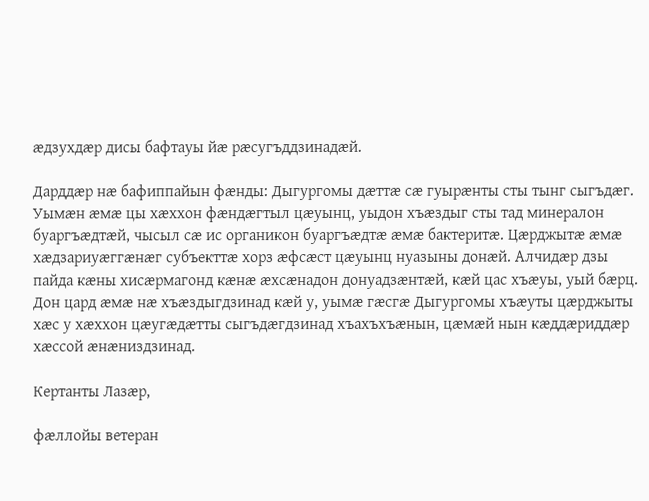ӕдзухдӕр дисы бафтауы йӕ рӕсугъддзинадӕй.

Дарддӕр нӕ бафиппайын фӕнды: Дыгургомы дӕттӕ сӕ гуырӕнты сты тынг сыгъдӕг. Уымӕн ӕмӕ цы хӕххон фӕндӕгтыл цӕуынц, уыдон хъӕздыг сты тад минералон буаргъӕдтӕй, чысыл сӕ ис органикон буаргъӕдтӕ ӕмӕ бактеритӕ. Цӕрджытӕ ӕмӕ хӕдзариуӕггӕнӕг субъекттӕ хорз ӕфсӕст цӕуынц нуазыны донӕй. Алчидӕр дзы пайда кӕны хисӕрмагонд кӕнӕ ӕхсӕнадон донуадзӕнтӕй, кӕй цас хъӕуы, уый бӕрц. Дон цард ӕмӕ нӕ хъӕздыгдзинад кӕй у, уымӕ гӕсгӕ Дыгургомы хъӕуты цӕрджыты хӕс у хӕххон цӕугӕдӕтты сыгъдӕгдзинад хъахъхъӕнын, цӕмӕй нын кӕддӕриддӕр хӕссой ӕнӕниздзинад.

Кертанты Лазӕр,

фӕллойы ветеран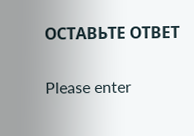ОСТАВЬТЕ ОТВЕТ

Please enter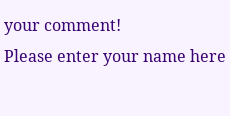your comment!
Please enter your name here